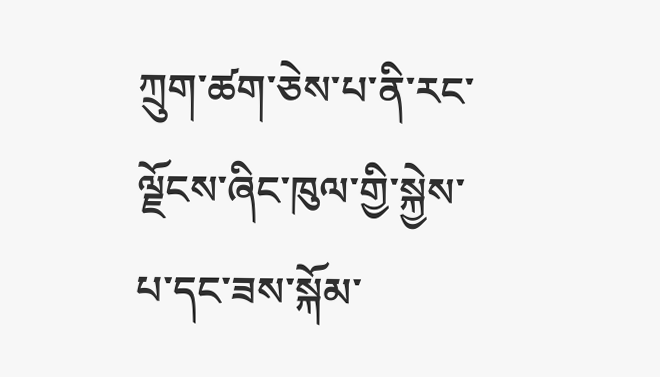ཀྲུག་ཚག་ཅེས་པ་ནི་རང་ལྗོངས་ཞིང་ཁུལ་གྱི་སྐྱེས་པ་དང་ཟས་སྐོམ་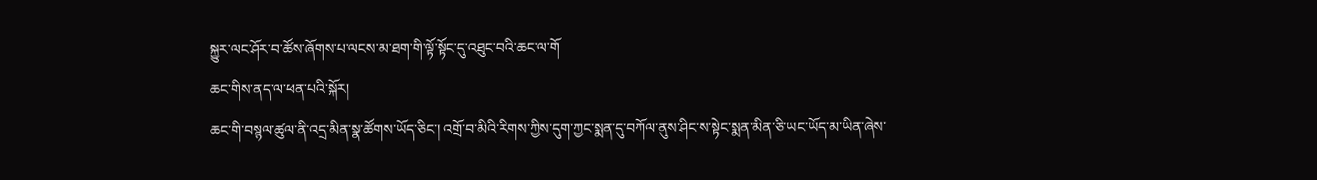སྐྱུར་ལང་ཤོར་བ་ཚོས་ཞོགས་པ་ལངས་མ་ཐག་གི་ལྟོ་སྟོང་དུ་འཐུང་བའི་ཆང་ལ་གོ
ཆང་གིས་ནད་ལ་ཕན་པའི་སྐོར།
ཆང་གི་བསྙལ་ཚུལ་ནི་འདྲ་མིན་སྣ་ཚོགས་ཡོད་ཅིང་། འགྲོ་བ་མིའི་རིགས་ཀྱིས་དུག་ཀྱང་སྨན་དུ་བཀོལ་ནུས་ཤིང་ས་སྟེང་སྨན་མིན་ཅི་ཡང་ཡོད་མ་ཡིན་ཞེས་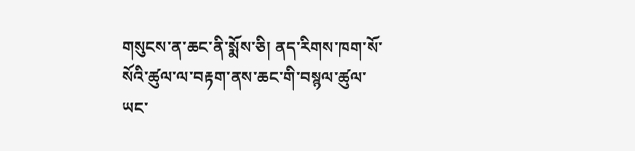གསུངས་ན་ཆང་ནི་སྨོས་ཅི། ནད་རིགས་ཁག་སོ་སོའི་ཚུལ་ལ་བརྟག་ནས་ཆང་གི་བསྙལ་ཚུལ་ཡང་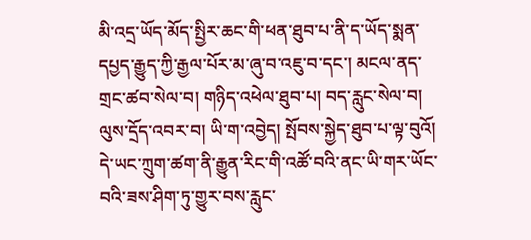མི་འདྲ་ཡོད་མོད་སྤྱིར་ཆང་གི་ཕན་ཐུབ་པ་ནི་ད་ཡོད་སྨན་དཔྱད་རྒྱུད་ཀྱི་རྒྱལ་པོར་མ་ཞུ་བ་འཇུ་བ་དང་། མངལ་ནད་གྲང་ཚབ་སེལ་བ། གཉིད་འཕེལ་ཐུབ་པ། བད་རླུང་སེལ་བ། ལུས་དྲོད་འབར་བ། ཡི་ག་འབྱེད། སྤོབས་སྐྱེད་ཐུབ་པ་ལྟ་བུའོ། དེ་ཡང་ཀྲུག་ཚག་ནི་རྒྱུན་རིང་གི་འཚོ་བའི་ནང་ཡི་གར་ཡོང་བའི་ཟས་ཤིག་ཏུ་གྱུར་བས་རླུང་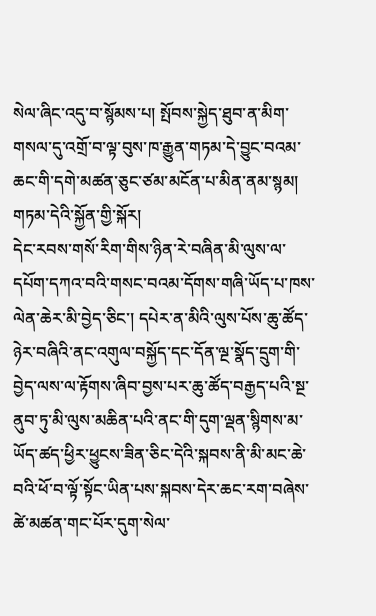སེལ་ཞིང་འདུ་བ་སྙོམས་པ། སྤོབས་སྐྱེད་ཐུབ་ན་མིག་གསལ་དུ་འགྲོ་བ་ལྟ་བུས་ཁ་རྒྱུན་གཏམ་དེ་བྱུང་བའམ་ཆང་གི་དགེ་མཚན་ཅུང་ཙམ་མངོན་པ་མིན་ནམ་སྙམ།
གཏམ་དེའི་སྐྱོན་གྱི་སྐོར།
དེང་རབས་གསོ་རིག་གིས་ཉིན་རེ་བཞིན་མི་ལུས་ལ་དཔོག་དཀའ་བའི་གསང་བའམ་དོགས་གཞི་ཡོད་པ་ཁས་ལེན་ཆེར་མི་བྱེད་ཅིང་། དཔེར་ན་མིའི་ལུས་པོས་ཆུ་ཚོད་ཉེར་བཞིའི་ནང་འགུལ་བསྐྱོད་དང་དོན་ལྔ་སྣོད་དྲུག་གི་བྱེད་ལས་ལ་རྟོགས་ཞིབ་བྱས་པར་ཆུ་ཚོད་བརྒྱད་པའི་སྔ་ནུབ་ཏུ་མི་ལུས་མཆིན་པའི་ནང་གི་དུག་ལྡན་སྙིགས་མ་ཡོད་ཚད་ཕྱིར་ཕྱུངས་ཟིན་ཅིང་དེའི་སྐབས་ནི་མི་མང་ཆེ་བའི་ཕོ་བ་ལྟོ་སྟོང་ཡིན་པས་སྐབས་དེར་ཆང་རག་བཞེས་ཚེ་མཚན་གང་པོར་དུག་སེལ་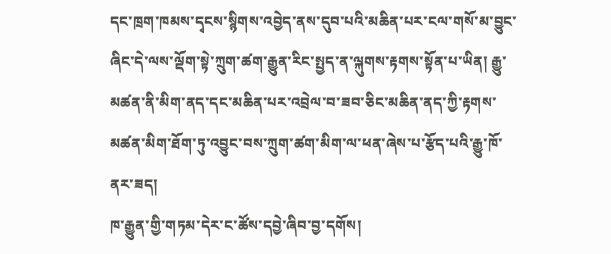དང་ཁྲག་ཁམས་དྭངས་སྙིགས་འབྱེད་ནས་དུབ་པའི་མཆིན་པར་ངལ་གསོ་མ་བྱུང་ཞིང་དེ་ལས་ལྡོག་སྟེ་ཀྲུག་ཚག་རྒྱུན་རིང་སྤྱད་ན་ལྐུགས་རྟགས་སྟོན་པ་ཡིན། རྒྱུ་མཚན་ནི་མིག་ནད་དང་མཆིན་པར་འབྲེལ་བ་ཟབ་ཅིང་མཆིན་ནད་ཀྱི་རྟགས་མཚན་མིག་ཐོག་ཏུ་འབྱུང་བས་ཀྲུག་ཚག་མིག་ལ་ཕན་ཞེས་པ་རྩོད་པའི་རྒྱུ་ཁོ་ནར་ཟད།
ཁ་རྒྱུན་གྱི་གཏམ་དེར་ང་ཚོས་དབྱེ་ཞིབ་བྱ་དགོས།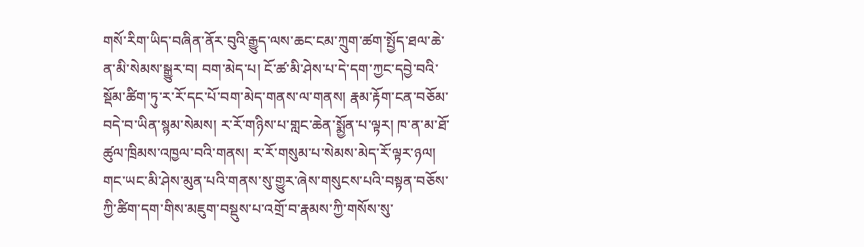གསོ་རིག་ཡིད་བཞིན་ནོར་བུའི་རྒྱུད་ལས་ཆང་ངམ་ཀྲུག་ཚག་སྤྱོད་ཐལ་ཆེ་ན་མི་སེམས་སྒྱུར་བ། བག་མེད་པ། ངོ་ཚ་མི་ཤེས་པ་དེ་དག་ཀྱང་དབྱེ་བའི་སྡོམ་ཚིག་ཏུ་ར་རོ་དང་པོ་བག་མེད་གནས་ལ་གནས། རྣམ་རྟོག་ངན་བཅོམ་བདེ་བ་ཡིན་སྙམ་སེམས། ར་རོ་གཉིས་པ་གླང་ཆེན་སྨྱོན་པ་ལྟར། ཁ་ན་མ་ཐོ་ཚུལ་ཁྲིམས་འཁྱལ་བའི་གནས། ར་རོ་གསུམ་པ་སེམས་མེད་རོ་ལྟར་ཉལ། གང་ཡང་མི་ཤེས་མུན་པའི་གནས་སུ་གྱུར་ཞེས་གསུངས་པའི་བསྟན་བཅོས་ཀྱི་ཚིག་དག་གིས་མཇུག་བསྡུས་པ་འགྲོ་བ་རྣམས་ཀྱི་གསོས་སུ་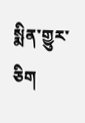སྨིན་གྱུར་ཅིག